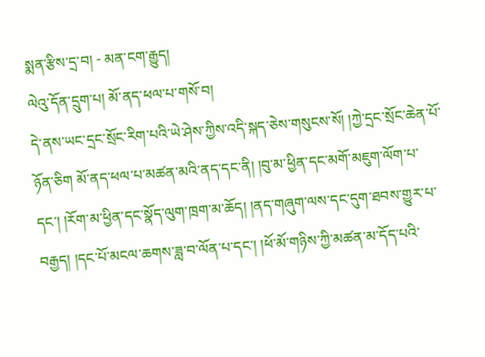སྨན་རྩིས་དྲ་བ། - མན་ངག་རྒྱུད།
ལེའུ་དོན་དྲུག་པ། མོ་ནད་ཕལ་པ་གསོ་བ།
དེ་ནས་ཡང་དྲང་སྲོང་རིག་པའི་ཡེ་ཤེས་ཀྱིས་འདི་སྐད་ཅེས་གསུངས་སོ། །ཀྱེ་དྲང་སྲོང་ཆེན་པོ་ཉོན་ཅིག མོ་ནད་ཕལ་པ་མཚན་མའི་ནད་དང་ནི། །བུ་མ་ཕྱིན་དང་མགོ་མཇུག་ལོག་པ་དང་། །རོག་མ་ཕྱིན་དང་སྣོད་ལུག་ཁྲག་མ་ཆོད། །ནད་གཞུག་ལས་དང་དུག་ཐབས་གྱུར་པ་བརྒྱད། །དང་པོ་མངལ་ཆགས་ཟླ་བ་ལོན་པ་དང་། །ཕོ་མོ་གཉིས་ཀྱི་མཚན་མ་དོད་པའི་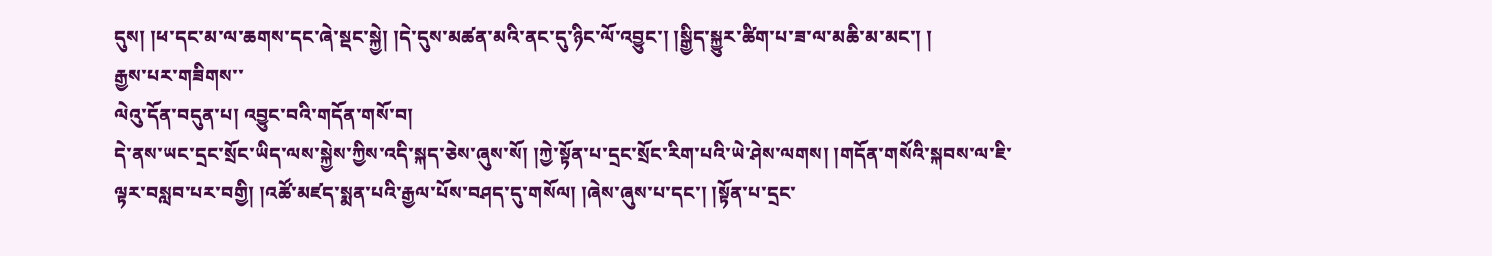དུས། །ཕ་དང་མ་ལ་ཆགས་དང་ཞེ་སྡང་སྐྱེ། །དེ་དུས་མཚན་མའི་ནང་དུ་ཉིང་ལོ་འབྱུང་། །སྒྱིད་སྐྱུར་ཚིག་པ་ཟ་ལ་མཆི་མ་མང་། །
རྒྱས་པར་གཟིགས་་
ལེའུ་དོན་བདུན་པ། འབྱུང་བའི་གདོན་གསོ་བ།
དེ་ནས་ཡང་དྲང་སྲོང་ཡིད་ལས་སྐྱེས་ཀྱིས་འདི་སྐད་ཅེས་ཞུས་སོ། །ཀྱེ་སྟོན་པ་དྲང་སྲོང་རིག་པའི་ཡེ་ཤེས་ལགས། །གདོན་གསོའི་སྐབས་ལ་ཇི་ལྟར་བསླབ་པར་བགྱི། །འཚོ་མཛད་སྨན་པའི་རྒྱལ་པོས་བཤད་དུ་གསོལ། །ཞེས་ཞུས་པ་དང་། །སྟོན་པ་དྲང་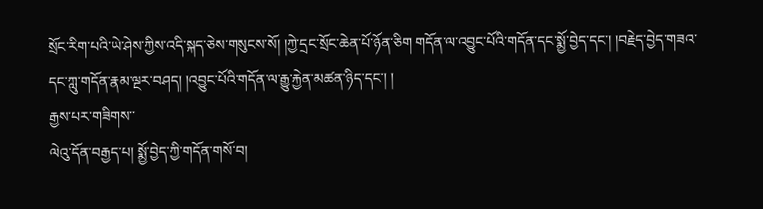སྲོང་རིག་པའི་ཡེ་ཤེས་ཀྱིས་འདི་སྐད་ཅེས་གསུངས་སོ། །ཀྱེ་དྲང་སྲོང་ཆེན་པོ་ཉོན་ཅིག གདོན་ལ་འབྱུང་པོའི་གདོན་དང་སྨྱོ་བྱེད་དང་། །བརྗེད་བྱེད་གཟའ་དང་ཀླུ་གདོན་རྣམ་ལྔར་བཤད། །འབྱུང་པོའི་གདོན་ལ་རྒྱུ་རྐྱེན་མཚན་ཉིད་དང་། །
རྒྱས་པར་གཟིགས་་
ལེའུ་དོན་བརྒྱད་པ། སྨྱོ་བྱེད་ཀྱི་གདོན་གསོ་བ།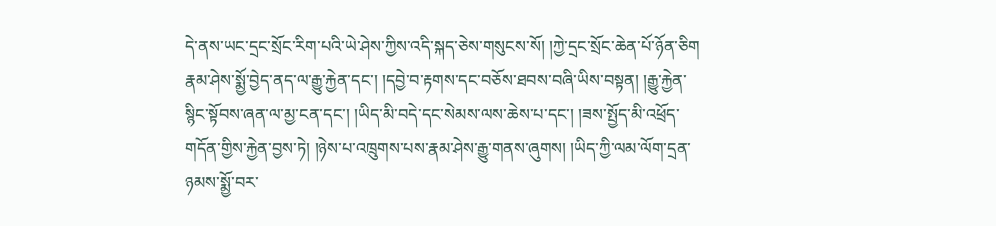དེ་ནས་ཡང་དྲང་སྲོང་རིག་པའི་ཡེ་ཤེས་ཀྱིས་འདི་སྐད་ཅེས་གསུངས་སོ། །ཀྱེ་དྲང་སྲོང་ཆེན་པོ་ཉོན་ཅིག རྣམ་ཤེས་སྨྱོ་བྱེད་ནད་ལ་རྒྱུ་རྐྱེན་དང་། །དབྱེ་བ་རྟགས་དང་བཅོས་ཐབས་བཞི་ཡིས་བསྟན། །རྒྱུ་རྐྱེན་སྙིང་སྟོབས་ཞན་ལ་མྱ་ངན་དང་། །ཡིད་མི་བདེ་དང་སེམས་ལས་ཆེས་པ་དང་། །ཟས་སྤྱོད་མི་འཕྲོད་གདོན་གྱིས་རྐྱེན་བྱས་ཏེ། །ཉེས་པ་འཁྲུགས་པས་རྣམ་ཤེས་རྒྱུ་གནས་ཞུགས། །ཡིད་ཀྱི་ལམ་ལོག་དྲན་ཉམས་སྨྱོ་བར་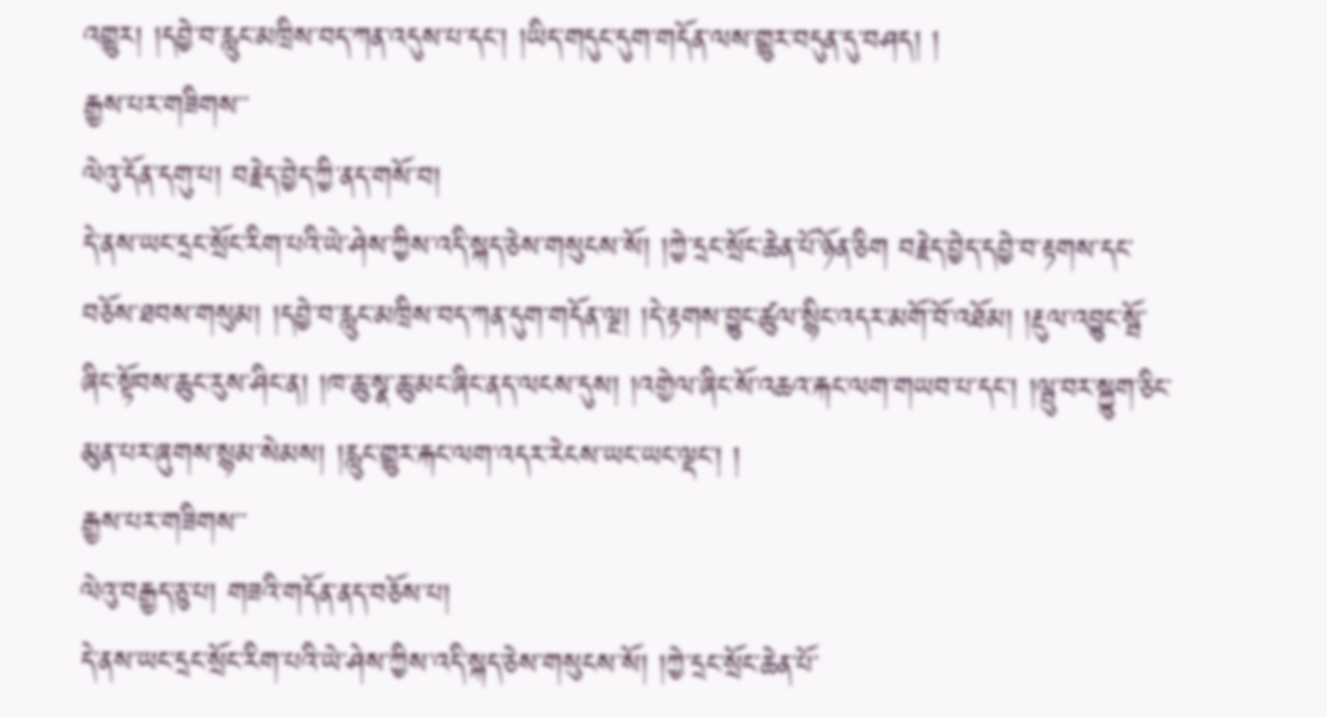འགྱུར། །དབྱེ་བ་རླུང་མཁྲིས་བད་ཀན་འདུས་པ་དང་། །ཡིད་གདུང་དུག་གདོན་ལས་གྱུར་བདུན་དུ་བཤད། །
རྒྱས་པར་གཟིགས་་
ལེའུ་དོན་དགུ་པ། བརྗེད་བྱེད་ཀྱི་ནད་གསོ་བ།
དེ་ནས་ཡང་དྲང་སྲོང་རིག་པའི་ཡེ་ཤེས་ཀྱིས་འདི་སྐད་ཅེས་གསུངས་སོ། །ཀྱེ་དྲང་སྲོང་ཆེན་པོ་ཉོན་ཅིག བརྗེད་བྱེད་དབྱེ་བ་རྟགས་དང་བཅོས་ཐབས་གསུམ། །དབྱེ་བ་རླུང་མཁྲིས་བད་ཀན་དུག་གདོན་ལྔ། །དེ་རྟགས་བྱུང་ཚུལ་སྙིང་འདར་མགོ་བོ་འཐོམ། །རྔུལ་འབྱུང་སྦོ་ཞིང་སྟོབས་ཆུང་རུས་ཤིང་ན། །ཁ་ཆུ་སྣ་ཆུ་མང་ཞིང་ནད་ལངས་དུས། །འགྱེལ་ཞིང་སོ་འཆའ་རྐང་ལག་གཡབ་པ་དང་། །ལྦུ་བར་སྐྱུག་ཅིང་མུན་པར་ཞུགས་སྙམ་སེམས། །རླུང་གྱུར་རྐང་ལག་འདར་རེངས་ཡང་ཡང་ལྡང་། །
རྒྱས་པར་གཟིགས་་
ལེའུ་བརྒྱད་ཅུ་པ། གཟའི་གདོན་ནད་བཅོས་པ།
དེ་ནས་ཡང་དྲང་སྲོང་རིག་པའི་ཡེ་ཤེས་ཀྱིས་འདི་སྐད་ཅེས་གསུངས་སོ། །ཀྱེ་དྲང་སྲོང་ཆེན་པོ་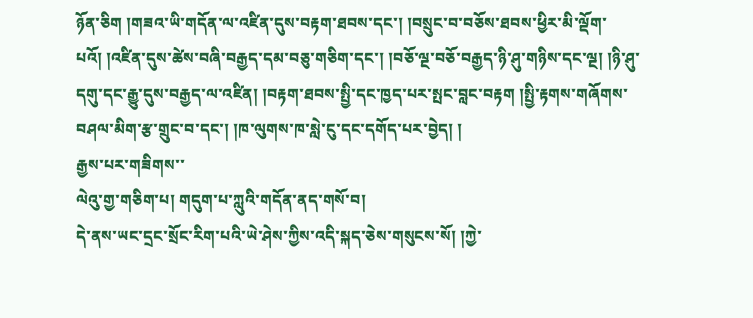ཉོན་ཅིག །གཟའ་ཡི་གདོན་ལ་འཛིན་དུས་བརྟག་ཐབས་དང་། །བསྲུང་བ་བཅོས་ཐབས་ཕྱིར་མི་ལྡོག་པའོ། །འཛིན་དུས་ཚེས་བཞི་བརྒྱད་དམ་བཅུ་གཅིག་དང་། །བཅོ་ལྔ་བཅོ་བརྒྱད་ཉི་ཤུ་གཉིས་དང་ལྔ། །ཉི་ཤུ་དགུ་དང་རྒྱུ་དུས་བརྒྱད་ལ་འཛིན། །བརྟག་ཐབས་སྤྱི་དང་ཁྱད་པར་སྤང་བླང་བརྟག །སྤྱི་རྟགས་གཞོགས་བཤལ་མིག་རྩ་གྲུང་བ་དང་། །ཁ་ལུགས་ཁ་སླེ་ངུ་དང་དགོད་པར་བྱེད། །
རྒྱས་པར་གཟིགས་་
ལེའུ་གྱ་གཅིག་པ། གདུག་པ་ཀླུའི་གདོན་ནད་གསོ་བ།
དེ་ནས་ཡང་དྲང་སྲོང་རིག་པའི་ཡེ་ཤེས་ཀྱིས་འདི་སྐད་ཅེས་གསུངས་སོ། །ཀྱེ་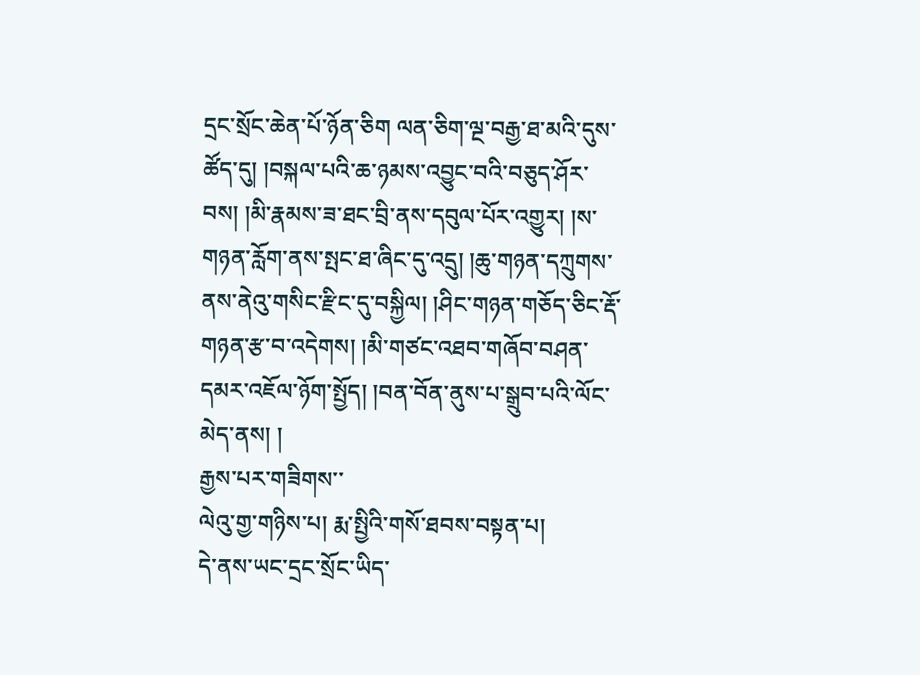དྲང་སྲོང་ཆེན་པོ་ཉོན་ཅིག ལན་ཅིག་ལྔ་བརྒྱ་ཐ་མའི་དུས་ཚོད་དུ། །བསྐལ་པའི་ཆ་ཉམས་འབྱུང་བའི་བཅུད་ཤོར་བས། །མི་རྣམས་ཟ་ཐང་བྲི་ནས་དབུལ་པོར་འགྱུར། །ས་གཉན་རློག་ནས་སྤང་ཐ་ཞིང་དུ་འདྲུ། །ཆུ་གཉན་དཀྲུགས་ནས་ནེའུ་གསིང་རྫིང་དུ་བསྐྱིལ། །ཤིང་གཉན་གཅོད་ཅིང་རྡོ་གཉན་རྩ་བ་འདེགས། །མི་གཙང་འཐབ་གཞོབ་བཤན་དམར་འཇོལ་ཉོག་སྤྱོད། །བན་བོན་ནུས་པ་སྒྲུབ་པའི་ལོང་མེད་ནས། །
རྒྱས་པར་གཟིགས་་
ལེའུ་གྱ་གཉིས་པ། རྨ་སྤྱིའི་གསོ་ཐབས་བསྟན་པ།
དེ་ནས་ཡང་དྲང་སྲོང་ཡིད་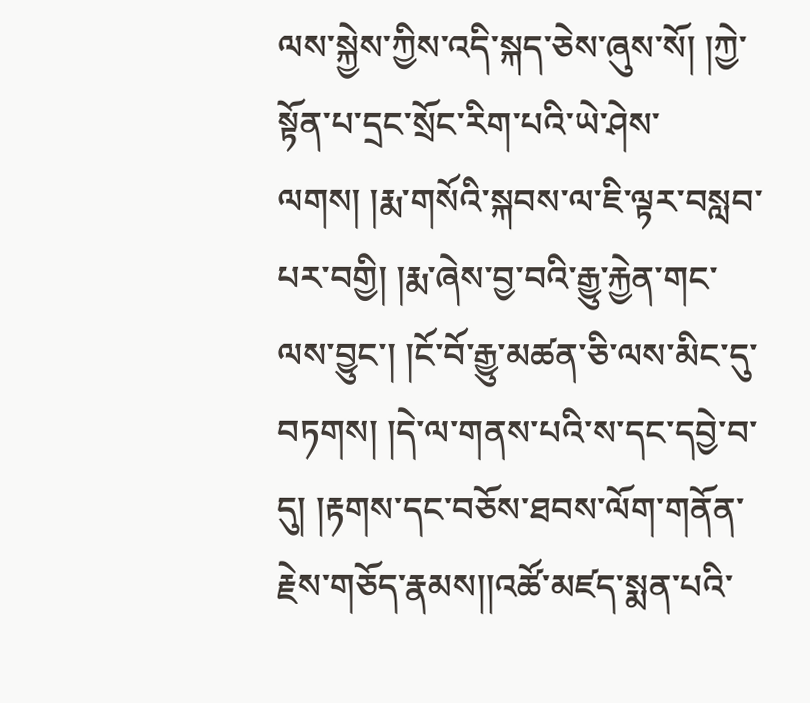ལས་སྐྱེས་ཀྱིས་འདི་སྐད་ཅེས་ཞུས་སོ། །ཀྱེ་སྟོན་པ་དྲང་སྲོང་རིག་པའི་ཡེ་ཤེས་ལགས། །རྨ་གསོའི་སྐབས་ལ་ཇི་ལྟར་བསླབ་པར་བགྱི། །རྨ་ཞེས་བྱ་བའི་རྒྱུ་རྐྱེན་གང་ལས་བྱུང་། །ངོ་བོ་རྒྱུ་མཚན་ཅི་ལས་མིང་དུ་བཏགས། །དེ་ལ་གནས་པའི་ས་དང་དབྱེ་བ་དུ། །རྟགས་དང་བཅོས་ཐབས་ལོག་གནོན་རྗེས་གཅོད་རྣམས།།འཚོ་མཛད་སྨན་པའི་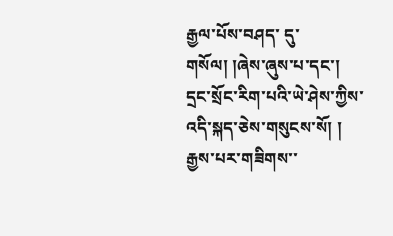རྒྱལ་པོས་བཤད་ དུ་གསོལ། །ཞེས་ཞུས་པ་དང་། དྲང་སྲོང་རིག་པའི་ཡེ་ཤེས་ཀྱིས་འདི་སྐད་ཅེས་གསུངས་སོ། །
རྒྱས་པར་གཟིགས་་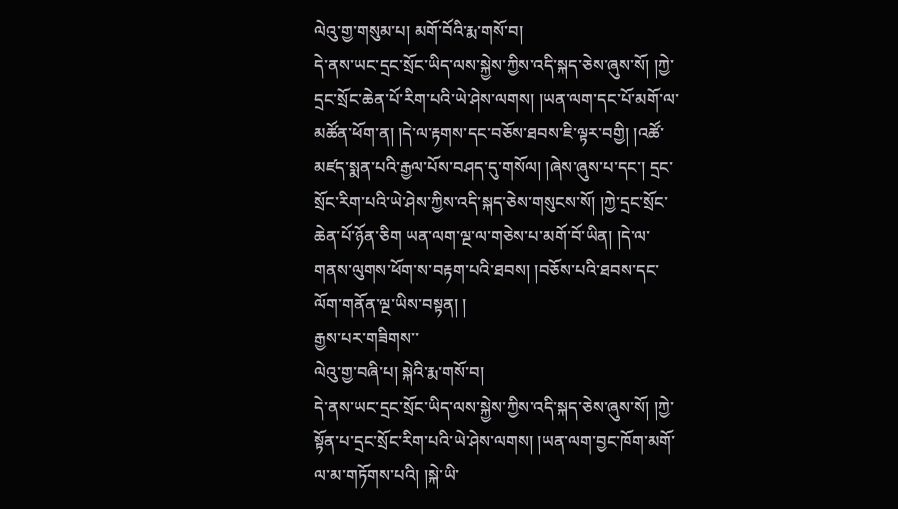ལེའུ་གྱ་གསུམ་པ། མགོ་བོའི་རྨ་གསོ་བ།
དེ་ནས་ཡང་དྲང་སྲོང་ཡིད་ལས་སྐྱེས་ཀྱིས་འདི་སྐད་ཅེས་ཞུས་སོ། །ཀྱེ་དྲང་སྲོང་ཆེན་པོ་རིག་པའི་ཡེ་ཤེས་ལགས། །ཡན་ལག་དང་པོ་མགོ་ལ་མཚོན་ཕོག་ན། །དེ་ལ་རྟགས་དང་བཅོས་ཐབས་ཇི་ལྟར་བགྱི། །འཚོ་མཛད་སྨན་པའི་རྒྱལ་པོས་བཤད་དུ་གསོལ། །ཞེས་ཞུས་པ་དང་། དྲང་སྲོང་རིག་པའི་ཡེ་ཤེས་ཀྱིས་འདི་སྐད་ཅེས་གསུངས་སོ། །ཀྱེ་དྲང་སྲོང་ཆེན་པོ་ཉོན་ཅིག ཡན་ལག་ལྔ་ལ་གཅེས་པ་མགོ་བོ་ཡིན། །དེ་ལ་གནས་ལུགས་ཕོག་ས་བརྟག་པའི་ཐབས། །བཅོས་པའི་ཐབས་དང་ལོག་གནོན་ལྔ་ཡིས་བསྟན། །
རྒྱས་པར་གཟིགས་་
ལེའུ་གྱ་བཞི་པ། སྐེའི་རྨ་གསོ་བ།
དེ་ནས་ཡང་དྲང་སྲོང་ཡིད་ལས་སྐྱེས་ཀྱིས་འདི་སྐད་ཅེས་ཞུས་སོ། །ཀྱེ་སྟོན་པ་དྲང་སྲོང་རིག་པའི་ཡེ་ཤེས་ལགས། །ཡན་ལག་བྱང་ཁོག་མགོ་ལ་མ་གཏོགས་པའི། །སྐེ་ཡི་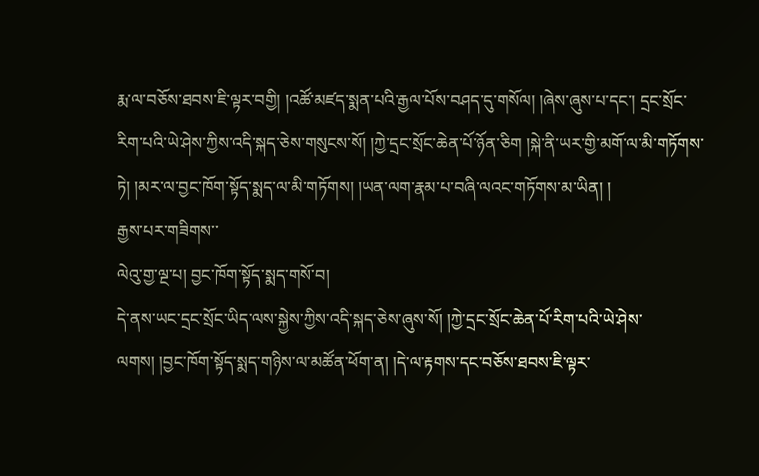རྨ་ལ་བཅོས་ཐབས་ཇི་ལྟར་བགྱི། །འཚོ་མཛད་སྨན་པའི་རྒྱལ་པོས་བཤད་དུ་གསོལ། །ཞེས་ཞུས་པ་དང་། དྲང་སྲོང་རིག་པའི་ཡེ་ཤེས་ཀྱིས་འདི་སྐད་ཅེས་གསུངས་སོ། །ཀྱེ་དྲང་སྲོང་ཆེན་པོ་ཉོན་ཅིག །སྐེ་ནི་ཡར་གྱི་མགོ་ལ་མི་གཏོགས་ཏེ། །མར་ལ་བྱང་ཁོག་སྟོད་སྨད་ལ་མི་གཏོགས། །ཡན་ལག་རྣམ་པ་བཞི་ལའང་གཏོགས་མ་ཡིན། །
རྒྱས་པར་གཟིགས་་
ལེའུ་གྱ་ལྔ་པ། བྱང་ཁོག་སྟོད་སྨད་གསོ་བ།
དེ་ནས་ཡང་དྲང་སྲོང་ཡིད་ལས་སྐྱེས་ཀྱིས་འདི་སྐད་ཅེས་ཞུས་སོ། །ཀྱེ་དྲང་སྲོང་ཆེན་པོ་རིག་པའི་ཡེ་ཤེས་ལགས། །བྱང་ཁོག་སྟོད་སྨད་གཉིས་ལ་མཚོན་ཕོག་ན། །དེ་ལ་རྟགས་དང་བཅོས་ཐབས་ཇི་ལྟར་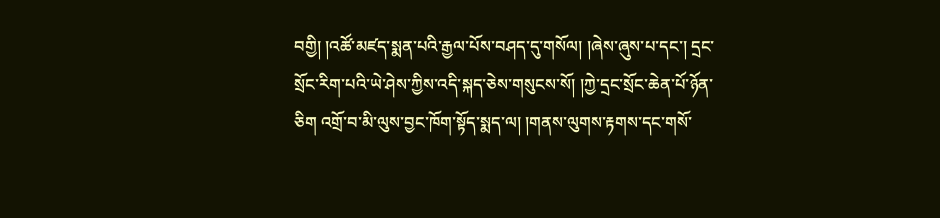བགྱི། །འཚོ་མཛད་སྨན་པའི་རྒྱལ་པོས་བཤད་དུ་གསོལ། །ཞེས་ཞུས་པ་དང་། དྲང་སྲོང་རིག་པའི་ཡེ་ཤེས་ཀྱིས་འདི་སྐད་ཅེས་གསུངས་སོ། །ཀྱེ་དྲང་སྲོང་ཆེན་པོ་ཉོན་ཅིག འགྲོ་བ་མི་ལུས་བྱང་ཁོག་སྟོད་སྨད་ལ། །གནས་ལུགས་རྟགས་དང་གསོ་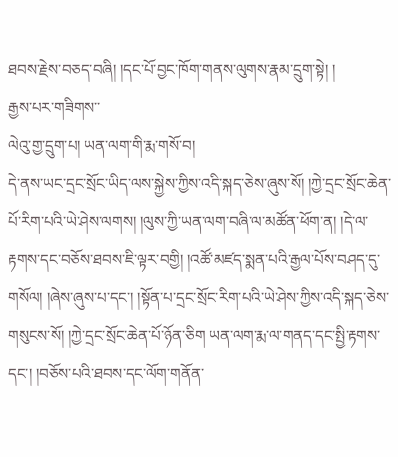ཐབས་རྗེས་བཅད་བཞི། །དང་པོ་བྱང་ཁོག་གནས་ལུགས་རྣམ་དྲུག་སྟེ། །
རྒྱས་པར་གཟིགས་་
ལེའུ་གྱ་དྲུག་པ། ཡན་ལག་གི་རྨ་གསོ་བ།
དེ་ནས་ཡང་དྲང་སྲོང་ཡིད་ལས་སྐྱེས་ཀྱིས་འདི་སྐད་ཅེས་ཞུས་སོ། །ཀྱེ་དྲང་སྲོང་ཆེན་པོ་རིག་པའི་ཡེ་ཤེས་ལགས། །ལུས་ཀྱི་ཡན་ལག་བཞི་ལ་མཚོན་ཕོག་ན། །དེ་ལ་རྟགས་དང་བཅོས་ཐབས་ཇི་ལྟར་བགྱི། །འཚོ་མཛད་སྨན་པའི་རྒྱལ་པོས་བཤད་དུ་གསོལ། །ཞེས་ཞུས་པ་དང་། །སྟོན་པ་དྲང་སྲོང་རིག་པའི་ཡེ་ཤེས་ཀྱིས་འདི་སྐད་ཅེས་གསུངས་སོ། །ཀྱེ་དྲང་སྲོང་ཆེན་པོ་ཉོན་ཅིག ཡན་ལག་རྨ་ལ་གནད་དང་སྤྱི་རྟགས་དང་། །བཅོས་པའི་ཐབས་དང་ལོག་གནོན་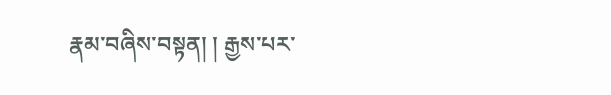རྣམ་བཞིས་བསྟན། ། རྒྱས་པར་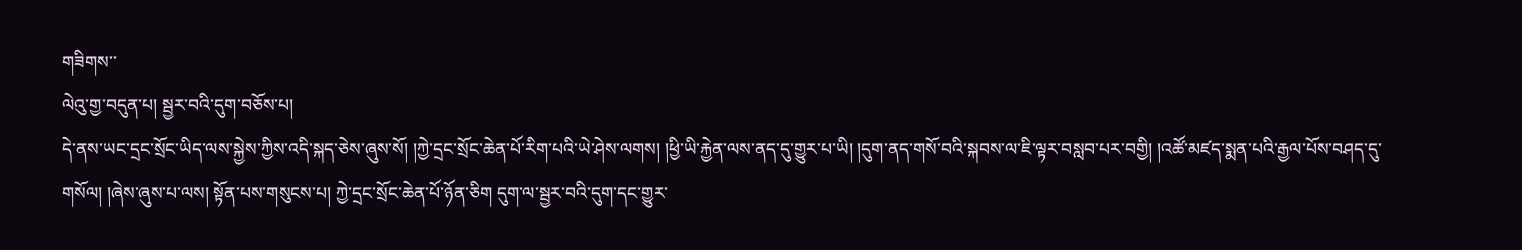གཟིགས་་
ལེའུ་གྱ་བདུན་པ། སྦྱར་བའི་དུག་བཅོས་པ།
དེ་ནས་ཡང་དྲང་སྲོང་ཡིད་ལས་སྐྱེས་ཀྱིས་འདི་སྐད་ཅེས་ཞུས་སོ། །ཀྱེ་དྲང་སྲོང་ཆེན་པོ་རིག་པའི་ཡེ་ཤེས་ལགས། །ཕྱི་ཡི་རྐྱེན་ལས་ནད་དུ་གྱུར་པ་ཡི། །དུག་ནད་གསོ་བའི་སྐབས་ལ་ཇི་ལྟར་བསླབ་པར་བགྱི། །འཚོ་མཛད་སྨན་པའི་རྒྱལ་པོས་བཤད་དུ་གསོལ། །ཞེས་ཞུས་པ་ལས། སྟོན་པས་གསུངས་པ། ཀྱེ་དྲང་སྲོང་ཆེན་པོ་ཉོན་ཅིག དུག་ལ་སྦྱར་བའི་དུག་དང་གྱུར་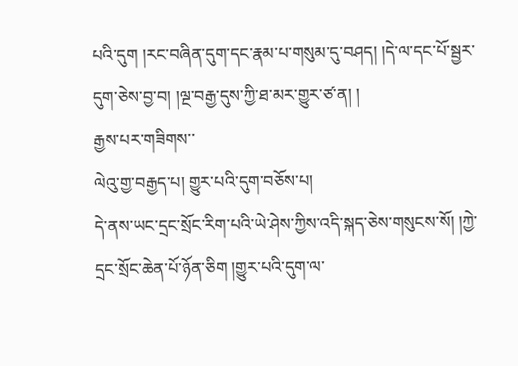པའི་དུག །རང་བཞིན་དུག་དང་རྣམ་པ་གསུམ་དུ་བཤད། །དེ་ལ་དང་པོ་སྦྱར་དུག་ཅེས་བྱ་བ། །ལྔ་བརྒྱ་དུས་ཀྱི་ཐ་མར་གྱུར་ཙ་ན། །
རྒྱས་པར་གཟིགས་་
ལེའུ་གྱ་བརྒྱད་པ། གྱུར་པའི་དུག་བཅོས་པ།
དེ་ནས་ཡང་དྲང་སྲོང་རིག་པའི་ཡེ་ཤེས་ཀྱིས་འདི་སྐད་ཅེས་གསུངས་སོ། །ཀྱེ་དྲང་སྲོང་ཆེན་པོ་ཉོན་ཅིག །གྱུར་པའི་དུག་ལ་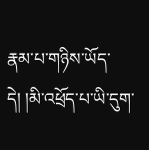རྣམ་པ་གཉིས་ཡོད་དེ། །མི་འཕྲོད་པ་ཡི་དུག་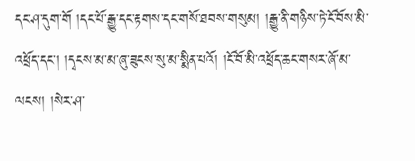དང་ཤ་དུག་གོ །དང་པོ་རྒྱུ་དང་རྟགས་དང་གསོ་ཐབས་གསུམ། །རྒྱུ་ནི་གཉིས་ཏེ་ངོ་བོས་མི་འཕྲོད་དང་། །དྭངས་མ་མ་ཞུ་ཟུངས་སུ་མ་སྨིན་པའོ། །ངོ་བོ་མི་འཕྲོད་ཆང་གསར་ཞོ་མ་ལངས། །སེར་ཤ་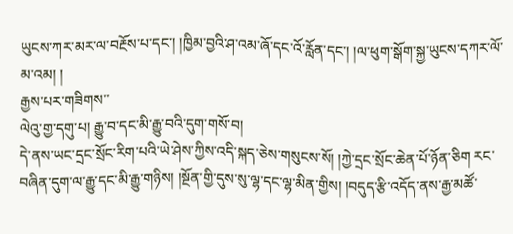ཡུངས་ཀར་མར་ལ་བརྔོས་པ་དང་། །ཁྱིམ་བྱའི་ཤ་འམ་ཞོ་དང་འོ་རློན་དང་། །ལ་ཕུག་སྒོག་སྐྱ་ཡུངས་དཀར་ལོ་མ་འམ། །
རྒྱས་པར་གཟིགས་་
ལེའུ་གྱ་དགུ་པ། རྒྱུ་བ་དང་མི་རྒྱུ་བའི་དུག་གསོ་བ།
དེ་ནས་ཡང་དྲང་སྲོང་རིག་པའི་ཡེ་ཤེས་ཀྱིས་འདི་སྐད་ཅེས་གསུངས་སོ། །ཀྱེ་དྲང་སྲོང་ཆེན་པོ་ཉོན་ཅིག རང་བཞིན་དུག་ལ་རྒྱུ་དང་མི་རྒྱུ་གཉིས། །སྔོན་གྱི་དུས་སུ་ལྷ་དང་ལྷ་མིན་གྱིས། །བདུད་རྩི་འདོད་ནས་རྒྱ་མཚོ་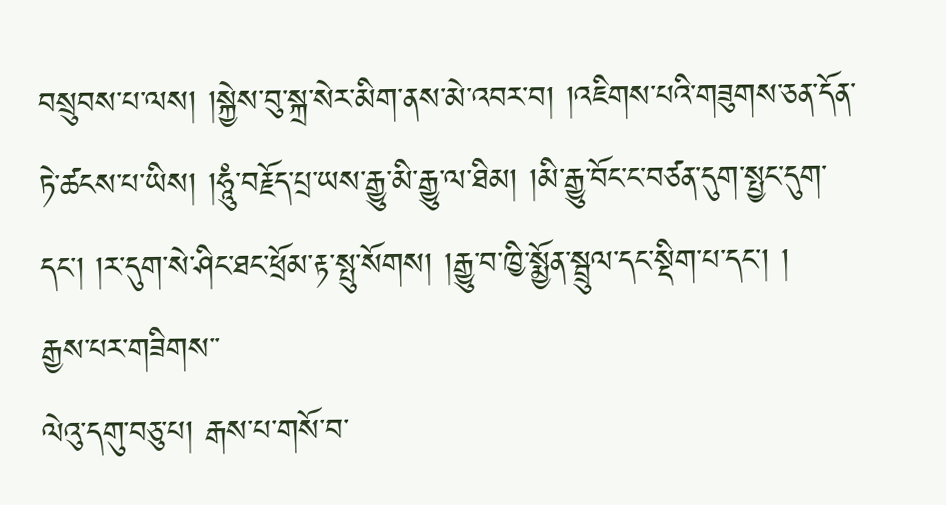བསྲུབས་པ་ལས། །སྐྱེས་བུ་སྐྲ་སེར་མིག་ནས་མེ་འབར་བ། །འཇིགས་པའི་གཟུགས་ཅན་དོན་ཏེ་ཚངས་པ་ཡིས། །ཧཱུཾ་བརྗོད་པྲ་ཡས་རྒྱུ་མི་རྒྱུ་ལ་ཐིམ། །མི་རྒྱུ་བོང་ང་བཙན་དུག་སྤྱང་དུག་དང་། །ར་དུག་སེ་ཤིང་ཐང་ཕྲོམ་རྟ་སྤུ་སོགས། །རྒྱུ་བ་ཁྱི་སྨྱོན་སྦྲུལ་དང་སྡིག་པ་དང་། །
རྒྱས་པར་གཟིགས་་
ལེའུ་དགུ་བཅུ་པ། རྒས་པ་གསོ་བ་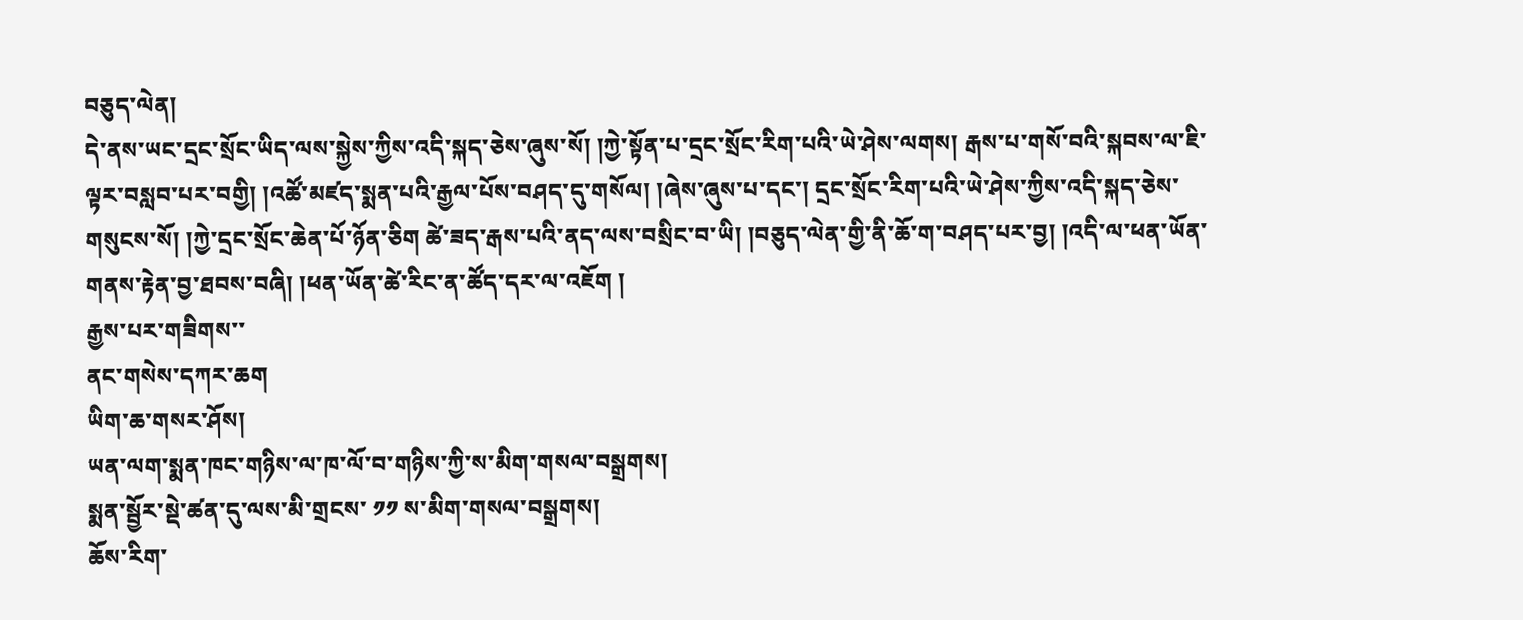བཅུད་ལེན།
དེ་ནས་ཡང་དྲང་སྲོང་ཡིད་ལས་སྐྱེས་ཀྱིས་འདི་སྐད་ཅེས་ཞུས་སོ། །ཀྱེ་སྟོན་པ་དྲང་སྲོང་རིག་པའི་ཡེ་ཤེས་ལགས། རྒས་པ་གསོ་བའི་སྐབས་ལ་ཇི་ལྟར་བསླབ་པར་བགྱི། །འཚོ་མཛད་སྨན་པའི་རྒྱལ་པོས་བཤད་དུ་གསོལ། །ཞེས་ཞུས་པ་དང་། དྲང་སྲོང་རིག་པའི་ཡེ་ཤེས་ཀྱིས་འདི་སྐད་ཅེས་གསུངས་སོ། །ཀྱེ་དྲང་སྲོང་ཆེན་པོ་ཉོན་ཅིག ཚེ་ཟད་རྒས་པའི་ནད་ལས་བསྲིང་བ་ཡི། །བཅུད་ལེན་གྱི་ནི་ཆོ་ག་བཤད་པར་བྱ། །འདི་ལ་ཕན་ཡོན་གནས་རྟེན་བྱ་ཐབས་བཞི། །ཕན་ཡོན་ཚེ་རིང་ན་ཚོད་དར་ལ་འཇོག །
རྒྱས་པར་གཟིགས་་
ནང་གསེས་དཀར་ཆག
ཡིག་ཆ་གསར་ཤོས།
ཡན་ལག་སྨན་ཁང་གཉིས་ལ་ཁ་ལོ་བ་གཉིས་ཀྱི་ས་མིག་གསལ་བསྒྲགས།
སྨན་སྦྱོར་སྡེ་ཚན་དུ་ལས་མི་གྲངས་ ༡༡ ས་མིག་གསལ་བསྒྲགས།
ཆོས་རིག་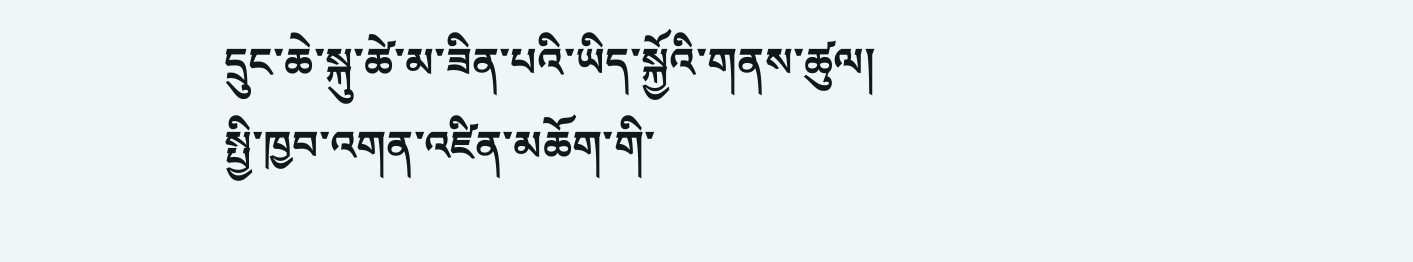དྲུང་ཆེ་སྐུ་ཚེ་མ་ཟིན་པའི་ཡིད་སྐྱོའི་གནས་ཚུལ།
སྤྱི་ཁྱབ་འགན་འཛིན་མཆོག་གི་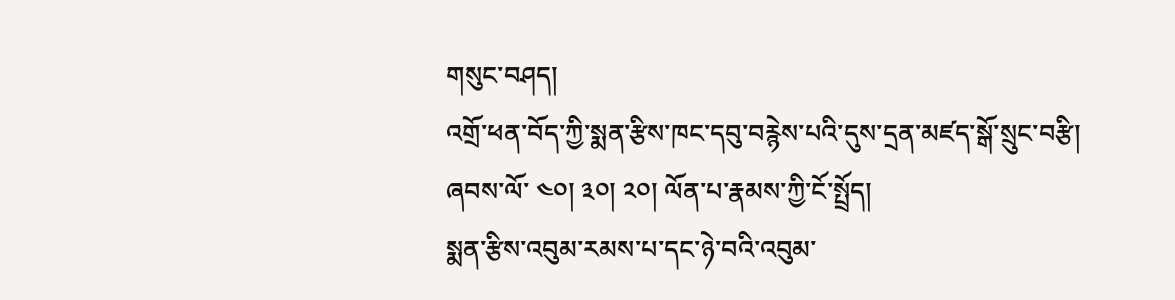གསུང་བཤད།
འགྲོ་ཕན་བོད་ཀྱི་སྨན་རྩིས་ཁང་དབུ་བརྙེས་པའི་དུས་དྲན་མཛད་སྒོ་སྲུང་བརྩི།
ཞབས་ལོ་ ༤༠། ༣༠། ༢༠། ལོན་པ་རྣམས་ཀྱི་ངོ་སྤྲོད།
སྨན་རྩིས་འབུམ་རམས་པ་དང་ཉེ་བའི་འབུམ་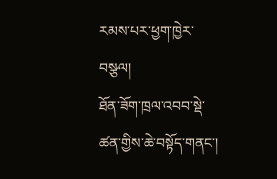རམས་པར་ཕྱག་ཁྱེར་བསྩལ།
ཐོན་ཟོག་ཁྲལ་འབབ་སྡེ་ཚན་གྱིས་ཆེ་བསྟོད་གནང་།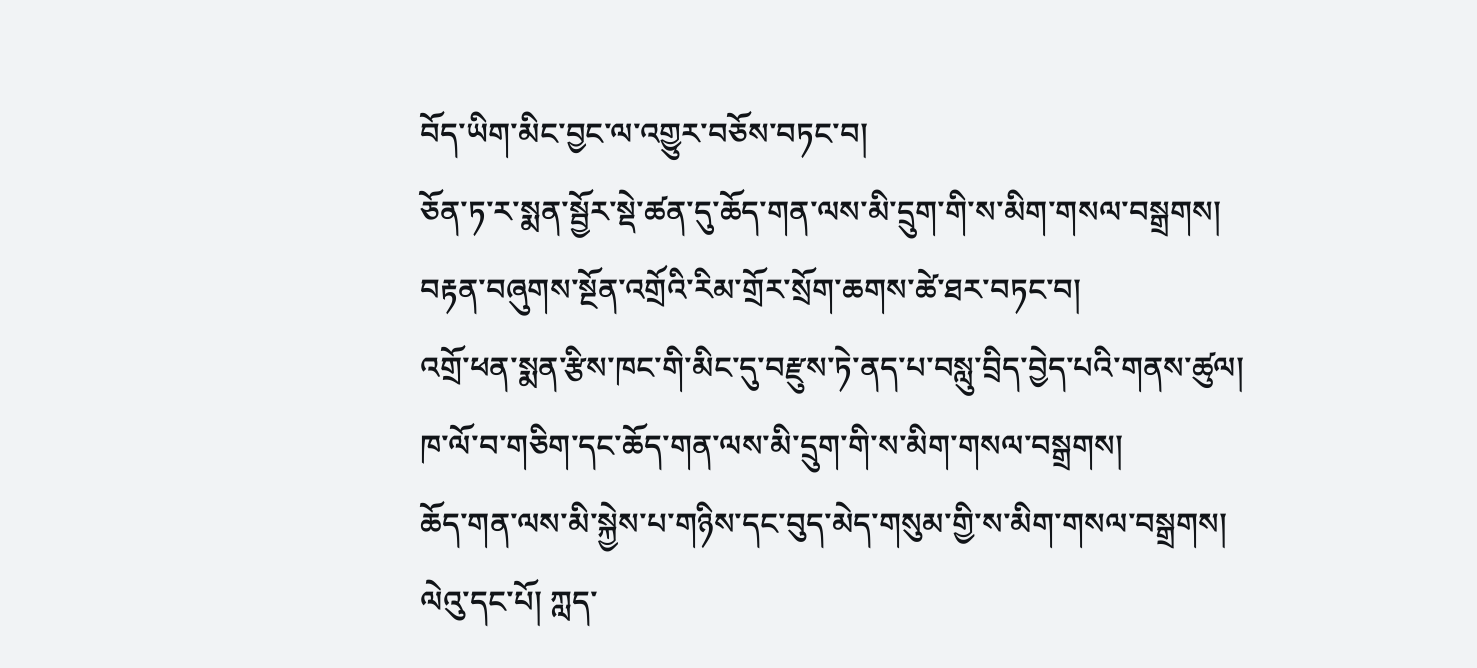བོད་ཡིག་མིང་བྱང་ལ་འགྱུར་བཅོས་བཏང་བ།
ཅོན་ཏ་ར་སྨན་སྦྱོར་སྡེ་ཚན་དུ་ཆོད་གན་ལས་མི་དྲུག་གི་ས་མིག་གསལ་བསྒྲགས།
བརྟན་བཞུགས་སྔོན་འགྲོའི་རིམ་གྲོར་སྲོག་ཆགས་ཚེ་ཐར་བཏང་བ།
འགྲོ་ཕན་སྨན་རྩིས་ཁང་གི་མིང་དུ་བརྫུས་ཏེ་ནད་པ་བསླུ་བྲིད་བྱེད་པའི་གནས་ཚུལ།
ཁ་ལོ་བ་གཅིག་དང་ཆོད་གན་ལས་མི་དྲུག་གི་ས་མིག་གསལ་བསྒྲགས།
ཆོད་གན་ལས་མི་སྐྱེས་པ་གཉིས་དང་བུད་མེད་གསུམ་གྱི་ས་མིག་གསལ་བསྒྲགས།
ལེའུ་དང་པོ། ཀླད་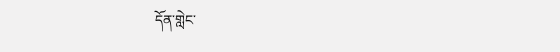དོན་གླེང་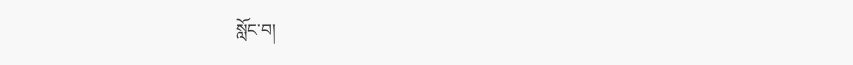སློང་བ།